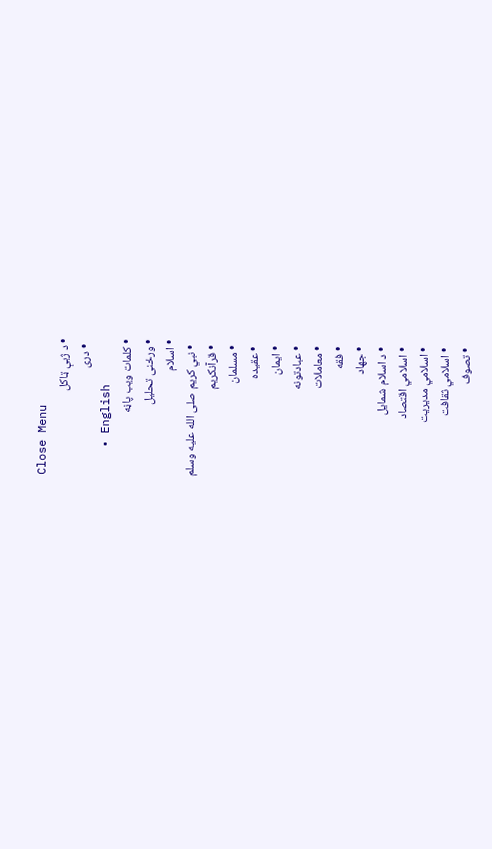Close Menu
  • د ژبې ټاکل
    • دری
    • English
  • کلمات ويب پاڼه
  • ورځنی تحلیل
  • اسلام
    • نبي کریم صلى الله عليه وسلم
    • قرآنکریم
    • مسلمان
    • عقیده
    • ایمان
    • عبادتونه
    • معاملات
    • فقه
    • جهاد
    • د اسلام شمایل
    • اسلامي اقتصاد
    • اسلامي مدیریت
    • اسلامي ثقافت
    • تصوف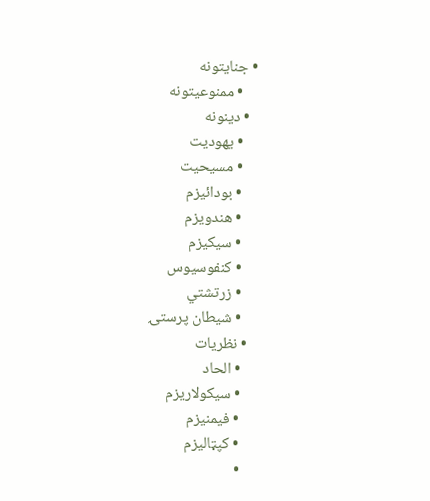• جنایتونه
    • ممنوعیتونه
  • دینونه
    • یهودیت
    • مسیحیت
    • بودائیزم
    • هندویزم
    • سیکیزم
    • کنفوسیوس
    • زرتشتي
    • شیطان پرستۍ
  • نظریات
    • الحاد
    • سیکولاریزم
    • فیمنیزم
    • کپټالیزم
    •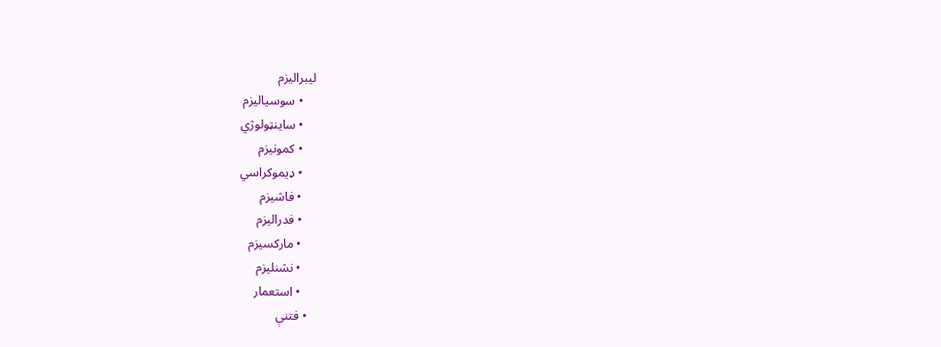لیبرالیزم
    • سوسیالیزم
    • ساینټولوژي
    • کمونیزم
    • ډیموکراسي
    • فاشیزم
    • فدرالیزم
    • مارکسیزم
    • نشنلیزم
    • استعمار
  • فتنې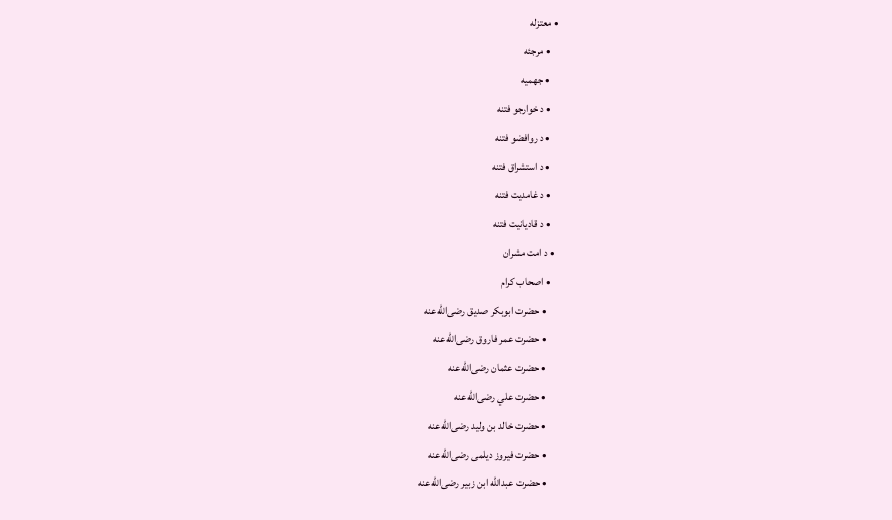• معتزله
    • مرجئه
    • جهمیه
    • د خوارجو فتنه
    • د روافضو فتنه
    • د استشراق فتنه
    • د غامدیت فتنه
    • د قادیانیت فتنه
  • د امت مشران
    • اصحاب کرام
      • حضرت ابوبکر صدیق رضی‌الله‌عنه
      • حضرت عمر فاروق رضی‌الله‌عنه
      • حضرت عثمان رضی‌الله‌عنه
      • حضرت علي رضی‌الله‌عنه
      • حضرت خالد بن ولید رضی‌الله‌عنه
      • حضرت فیروز دیلمی رضی‌الله‌عنه
      • حضرت عبدالله ابن زبیر رضی‌الله‌عنه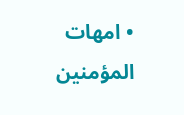• امهات المؤمنین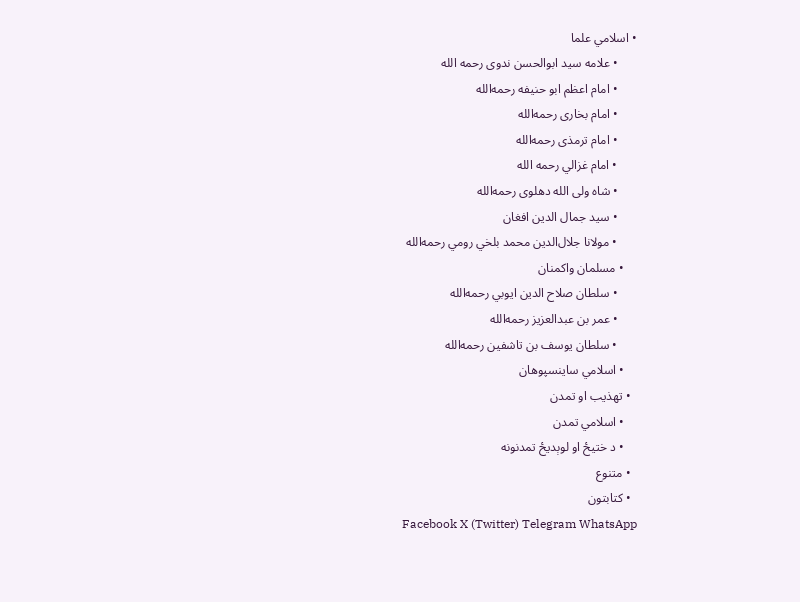• اسلامي علما
      • علامه سید ابوالحسن ندوی رحمه الله
      • امام اعظم ابو حنیفه رحمه‌الله
      • امام بخاری رحمه‌الله
      • امام ترمذی رحمه‌الله
      • امام غزالي رحمه الله
      • شاه ولی الله دهلوی رحمه‌الله
      • سید جمال الدین افغان
      • مولانا جلال‌الدین محمد بلخي رومي رحمه‌الله
    • مسلمان واکمنان
      • سلطان صلاح الدین ایوبي رحمه‌الله
      • عمر بن عبدالعزیز رحمه‌الله
      • سلطان یوسف بن تاشفین رحمه‌الله
    • اسلامي ساینسپوهان
  • تهذیب او تمدن
    • اسلامي تمدن
    • د ختیځ او لوېدیځ تمدنونه
  • متنوع
  • کتابتون
Facebook X (Twitter) Telegram WhatsApp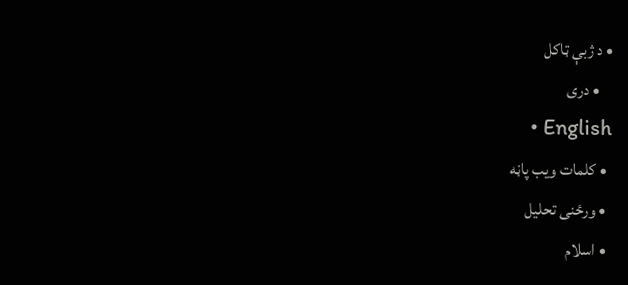• د ژبې ټاکل
    • دری
    • English
  • کلمات ويب پاڼه
  • ورځنی تحلیل
  • اسلام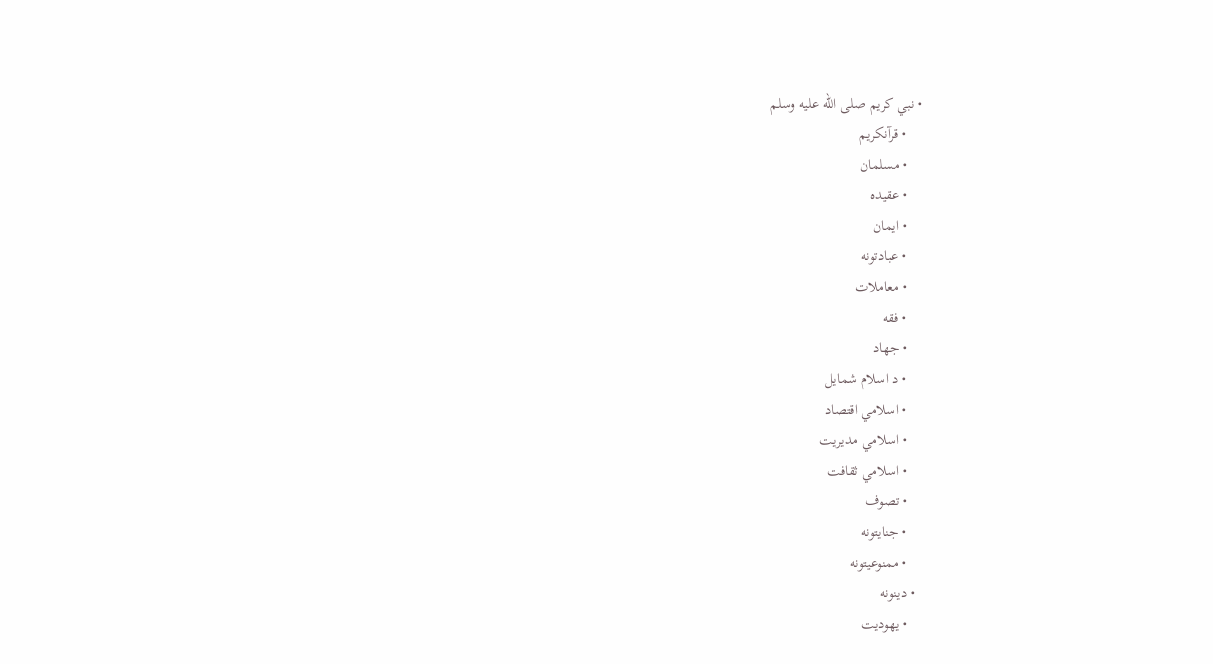• نبي کریم صلى الله عليه وسلم
    • قرآنکریم
    • مسلمان
    • عقیده
    • ایمان
    • عبادتونه
    • معاملات
    • فقه
    • جهاد
    • د اسلام شمایل
    • اسلامي اقتصاد
    • اسلامي مدیریت
    • اسلامي ثقافت
    • تصوف
    • جنایتونه
    • ممنوعیتونه
  • دینونه
    • یهودیت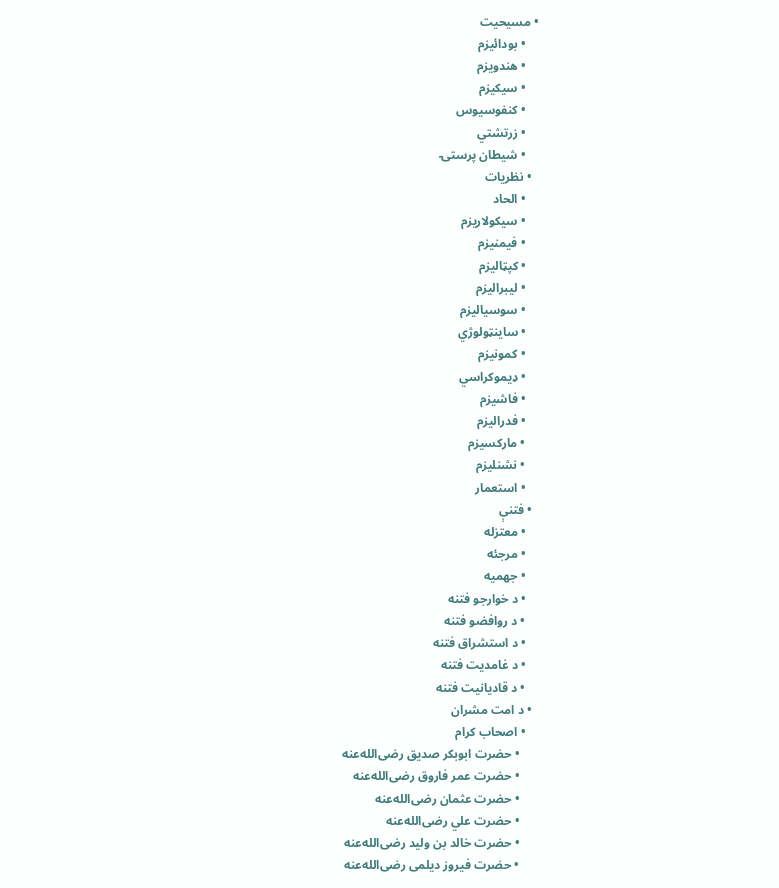• مسیحیت
    • بودائیزم
    • هندویزم
    • سیکیزم
    • کنفوسیوس
    • زرتشتي
    • شیطان پرستۍ
  • نظریات
    • الحاد
    • سیکولاریزم
    • فیمنیزم
    • کپټالیزم
    • لیبرالیزم
    • سوسیالیزم
    • ساینټولوژي
    • کمونیزم
    • ډیموکراسي
    • فاشیزم
    • فدرالیزم
    • مارکسیزم
    • نشنلیزم
    • استعمار
  • فتنې
    • معتزله
    • مرجئه
    • جهمیه
    • د خوارجو فتنه
    • د روافضو فتنه
    • د استشراق فتنه
    • د غامدیت فتنه
    • د قادیانیت فتنه
  • د امت مشران
    • اصحاب کرام
      • حضرت ابوبکر صدیق رضی‌الله‌عنه
      • حضرت عمر فاروق رضی‌الله‌عنه
      • حضرت عثمان رضی‌الله‌عنه
      • حضرت علي رضی‌الله‌عنه
      • حضرت خالد بن ولید رضی‌الله‌عنه
      • حضرت فیروز دیلمی رضی‌الله‌عنه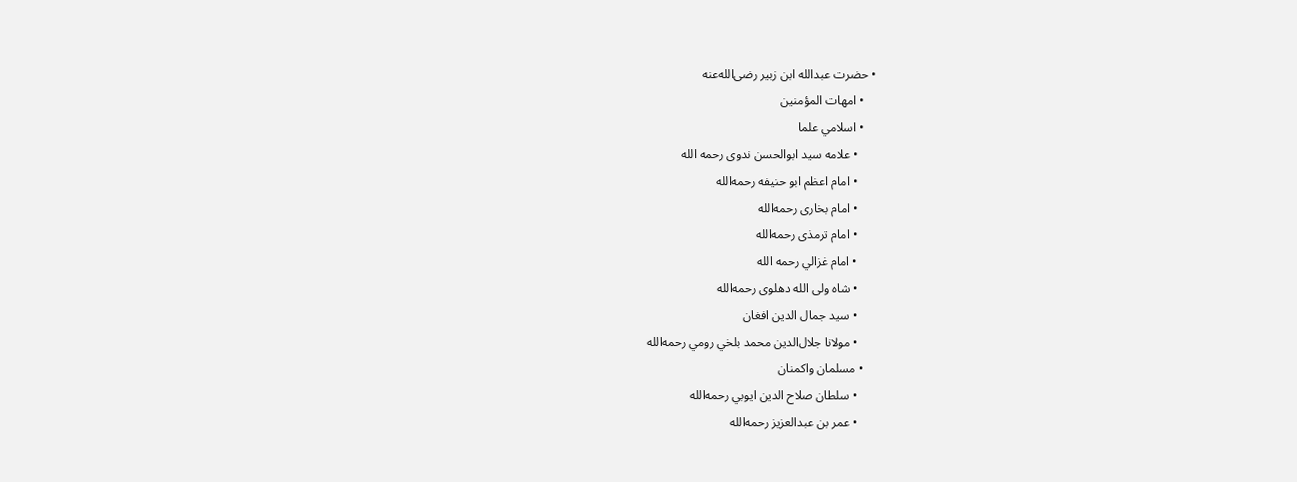• حضرت عبدالله ابن زبیر رضی‌الله‌عنه
    • امهات المؤمنین
    • اسلامي علما
      • علامه سید ابوالحسن ندوی رحمه الله
      • امام اعظم ابو حنیفه رحمه‌الله
      • امام بخاری رحمه‌الله
      • امام ترمذی رحمه‌الله
      • امام غزالي رحمه الله
      • شاه ولی الله دهلوی رحمه‌الله
      • سید جمال الدین افغان
      • مولانا جلال‌الدین محمد بلخي رومي رحمه‌الله
    • مسلمان واکمنان
      • سلطان صلاح الدین ایوبي رحمه‌الله
      • عمر بن عبدالعزیز رحمه‌الله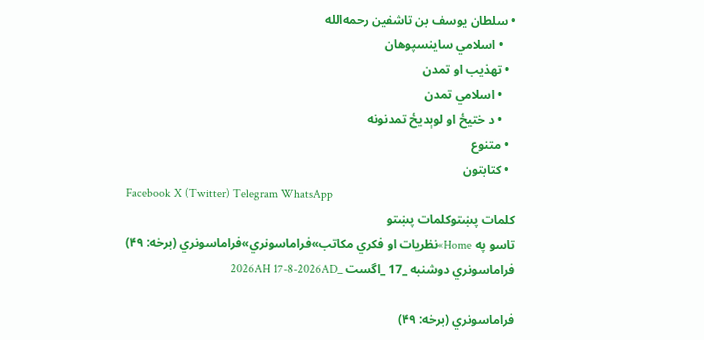• سلطان یوسف بن تاشفین رحمه‌الله
    • اسلامي ساینسپوهان
  • تهذیب او تمدن
    • اسلامي تمدن
    • د ختیځ او لوېدیځ تمدنونه
  • متنوع
  • کتابتون
Facebook X (Twitter) Telegram WhatsApp
کلمات پښتوکلمات پښتو
تاسو په Home»نظریات او فکري مکاتب»فراماسونري»فراماسونري (برخه: ۴۹)
فراماسونري دوشنبه _17 _اگست _2026AH 17-8-2026AD

فراماسونري (برخه: ۴۹)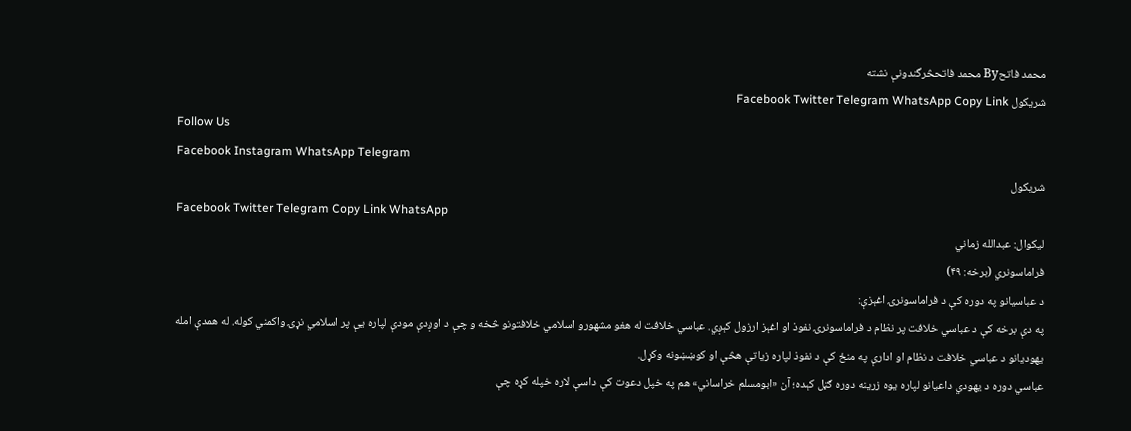محمد فاتحBy محمد فاتحڅرگندونې نشته
شریکول Facebook Twitter Telegram WhatsApp Copy Link
Follow Us
Facebook Instagram WhatsApp Telegram
شریکول
Facebook Twitter Telegram Copy Link WhatsApp
لیکوال: عبدالله زماني
فراماسونري (برخه: ۴۹)
د عباسیانو په دوره کې د فراماسونرۍ اغېزې:
په دې برخه کې د عباسي خلافت پر نظام د فراماسونرۍ نفوذ او اغېز ارزول کېږي. عباسي خلافت له هغو مشهورو اسلامي خلافتونو څخه و چې د اوږدې مودې لپاره یې پر اسلامي نړۍ واکمني کوله. له همدې امله یهودیانو د عباسي خلافت د نظام او ادارې په منځ کې د نفوذ لپاره زیاتې هڅې او کوښښونه وکړل.
عباسي دوره د یهودي داعیانو لپاره یوه زرینه دوره ګڼل کېده؛ آن «ابومسلم خراساني» هم په خپل دعوت کې داسې لاره خپله کړه چې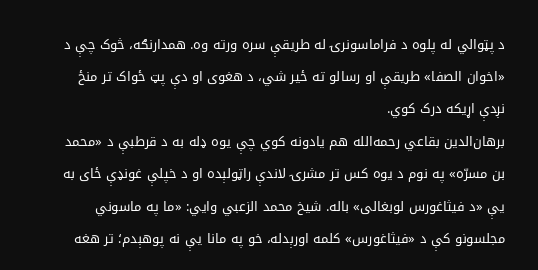د پټوالي له پلوه د فراماسونرۍ له طریقې سره ورته وه. همدارنګه، څوک چې د «اخوان الصفا» طریقې او رسالو ته ځیر شي، د هغوی او دې پټ ځواک تر منځ نږدې اړیکه درک کوي.
برهان‌الدین بقاعي رحمه‌الله هم یادونه کوي چې یوه ډله به د قرطبې د «محمد بن مسرّه» په نوم د یوه کس تر مشرۍ لاندې راټولېده او د خپلې غونډې ځای به یې «د فیثاغورس لوبغالی» باله. شیخ محمد الزعبي وایي: «ما په ماسوني مجلسونو کې د «فیثاغورس» کلمه اورېدله، خو په مانا یې نه پوهېدم؛ تر هغه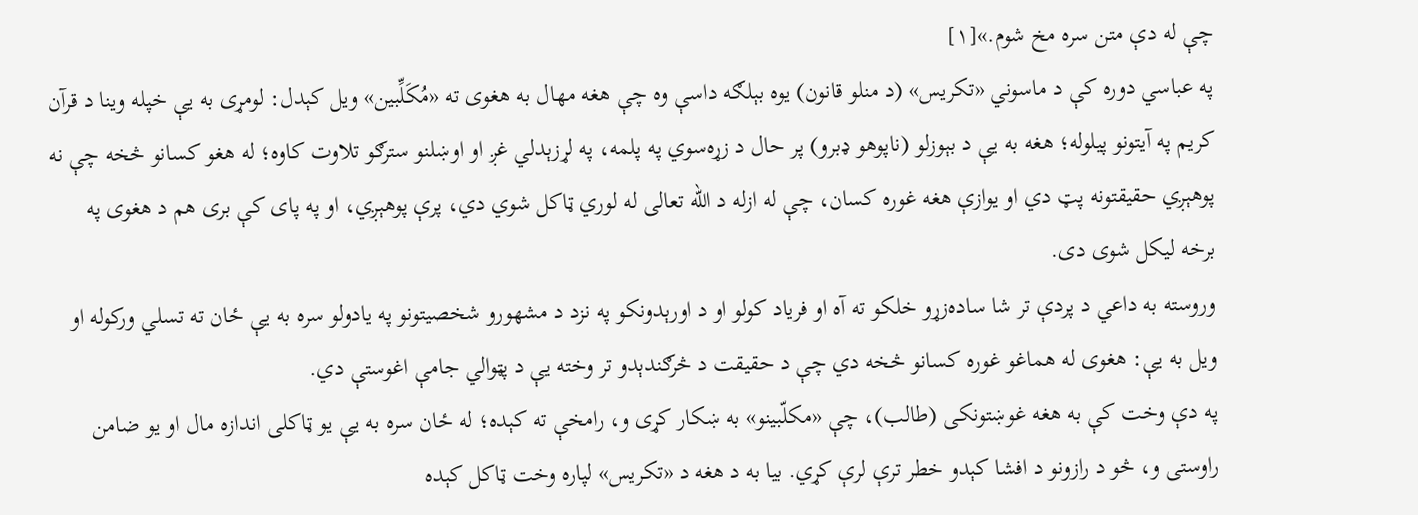چې له دې متن سره مخ شوم.»[۱]
په عباسي دوره کې د ماسوني «تکریس» (د منلو قانون) یوه بېلګه داسې وه چې هغه مهال به هغوی ته «مُکَلِّبین» ویل کېدل: لومړی به یې خپله وینا د قرآن کریم په آیتونو پیلوله؛ هغه به یې د بېوزلو (ناپوهو ډبرو) پر حال د زړه‌سوي په پلمه، په لړزېدلي غږ او اوښلنو سترګو تلاوت کاوه؛ له هغو کسانو څخه چې نه پوهېږي حقیقتونه پټ دي او یوازې هغه غوره کسان، چې له ازله د الله تعالی له لوري ټاکل شوي دي، پرې پوهېږي، او په پای کې بری هم د هغوی په برخه لیکل شوی دی.
وروسته به داعي د پردې تر شا ساده‌زړو خلکو ته آه او فریاد کولو او د اورېدونکو په نزد د مشهورو شخصیتونو په یادولو سره به یې ځان ته تسلي ورکوله او ویل به یې: هغوی له هماغو غوره کسانو څخه دي چې د حقیقت د څرګندېدو تر وخته یې د پټوالي جامې اغوستې دي.
په دې وخت کې به هغه غوښتونکی (طالب)، چې «مکلّبینو» به ښکار کړی و، رامخې ته کېده؛ له ځان سره به یې یو ټاکلی اندازه مال او یو ضامن راوستی و، څو د رازونو د افشا کېدو خطر ترې لرې کړي. بیا به د هغه د «تکریس» لپاره وخت ټاکل کېده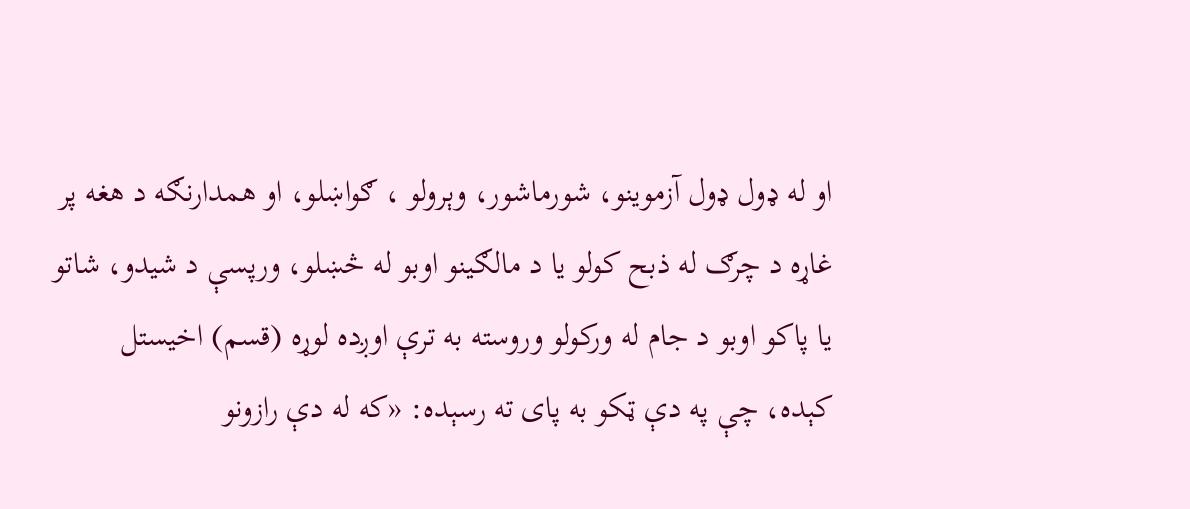او له ډول ډول آزموینو، شورماشور، وېرولو ، ګواښلو، او همدارنګه د هغه پر غاړه د چرګ له ذبح کولو یا د مالګینو اوبو له څښلو، ورپسې د شیدو، شاتو یا پاکو اوبو د جام له ورکولو وروسته به ترې اوږده لوړه (قسم) اخیستل کېده، چې په دې ټکو به پای ته رسېده: «که له دې رازونو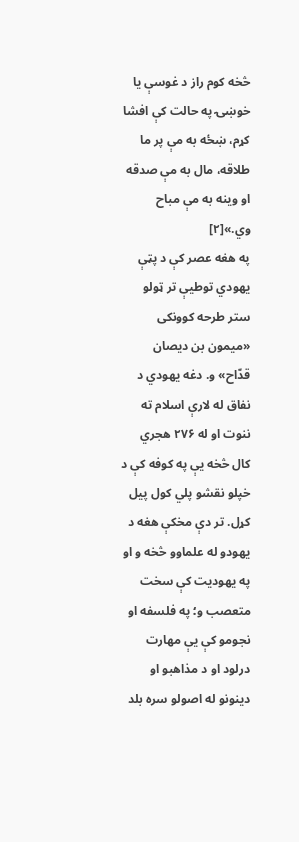څخه کوم راز د غوسې یا خوښۍ په حالت کې افشا کړم، ښځه به مې پر ما طلاقه، مال به مې صدقه او وینه به مې مباح وي.»[۲]
په هغه عصر کې د پټې یهودي توطیې تر ټولو ستر طرحه کوونکی «میمون بن دیصان قدّاح» و. دغه یهودي د نفاق له لارې اسلام ته ننوت او له ۲۷۶ هجري کال څخه یې په کوفه کې د خپلو نقشو پلي کول پیل کړل. تر دې مخکې هغه د یهودو له علماوو څخه و او په یهودیت کې سخت متعصب و؛ په فلسفه او نجومو کې یې مهارت درلود او د مذاهبو او دینونو له اصولو سره بلد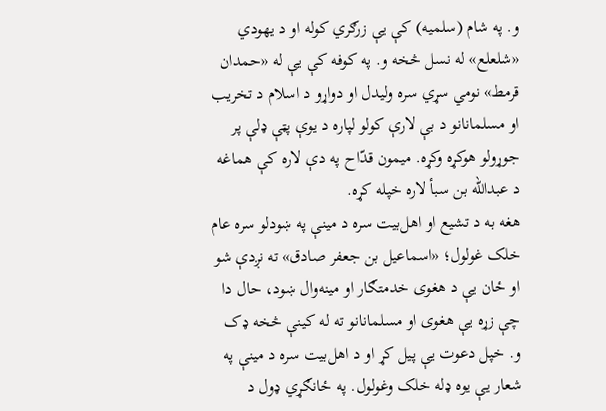و. په شام (سلمیه) کې یې زرګري کوله او د یهودي «شلعلع» له نسل څخه و. په کوفه کې یې له «حمدان قرمط» نومي سړي سره ولیدل او دواړو د اسلام د تخریب او مسلمانانو د بې لارې کولو لپاره د یوې پټې ډلې پر جوړولو هوکړه وکړه. میمون قدّاح په دې لاره کې هماغه د عبدالله بن سبأ لاره خپله کړه.
هغه به د تشیع او اهل‌بیت سره د مینې په ښودلو سره عام خلک غولول؛ «اسماعیل بن جعفر صادق» ته نږدې شو او ځان یې د هغوی خدمتګار او مینه‌وال ښود، حال دا چې زړه یې هغوی او مسلمانانو ته له کینې څخه ډک و. خپل دعوت یې پیل کړ او د اهل‌بیت سره د مینې په شعار یې یوه ډله خلک وغولول. په ځانګړي ډول د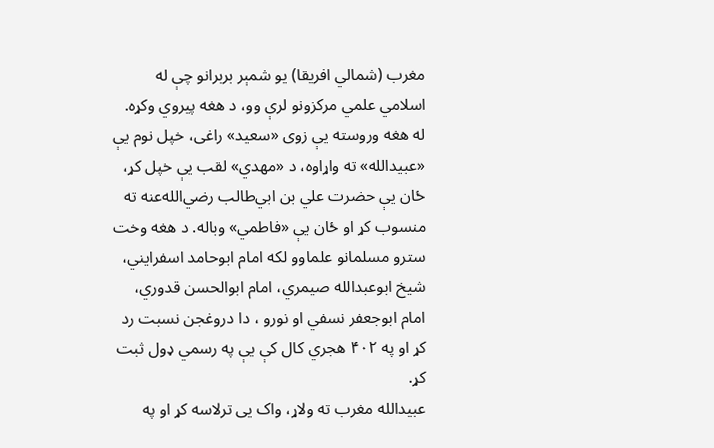مغرب (شمالي افریقا) یو شمېر بربرانو چې له اسلامي علمي مرکزونو لرې وو، د هغه پیروي وکړه.
له هغه وروسته یې زوی «سعید» راغی، خپل نوم یې «عبیدالله» ته واړاوه، د «مهدي» لقب یې خپل کړ، ځان یې حضرت علي بن ابي‌طالب رضي‌الله‌عنه ته منسوب کړ او ځان یې «فاطمي» وباله. د هغه وخت سترو مسلمانو علماوو لکه امام ابوحامد اسفرایني، شیخ ابوعبدالله صیمري، امام ابوالحسن قدوري، امام ابوجعفر نسفي او نورو ، دا دروغجن نسبت رد کړ او په ۴۰۲ هجري کال کې یې په رسمي ډول ثبت کړ.
عبیدالله مغرب ته ولاړ، واک یی ترلاسه کړ او په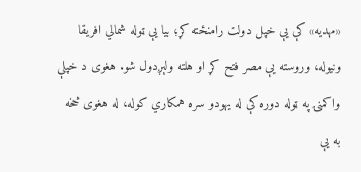«مهدیه» کې یې خپل دولت رامنځته کړ؛ بیا یې ټوله شمالي افریقا ونیوله، وروسته یې مصر فتح کړ او هلته ولېږدول شو. هغوی د خپلې واکمنۍ په ټوله دوره کې له یهودو سره همکاري کوله، له هغوی څخه به یې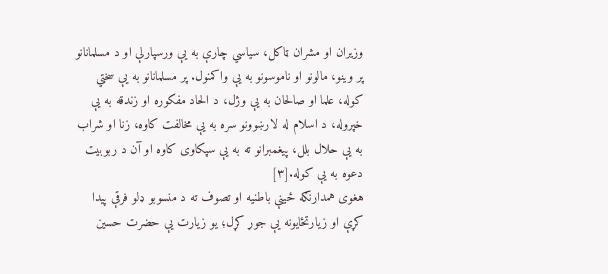وزیران او مشران ټاکل، سیاسي چارې به یې ورسپارلې او د مسلمانانو پر وینو، مالونو او ناموسونو به یې واکمنول. پر مسلمانانو به یې سختي کوله، علما او صالحان به یې وژل، د الحاد مفکوره او زندقه به یې خپروله، د اسلام له لارښوونو سره به یې مخالفت کاوه، زنا او شراب به یې حلال بلل، پیغمبرانو ته به یې سپکاوی کاوه او آن د ربوبیت دعوه به یې کوله.[۳]
هغوی همدارنګه ځینې باطنیه او تصوف ته د منسوبو ډلو فرقې پیدا کړې او زیارتځایونه یې جوړ کړل؛ یو زیارت یې حضرت حسین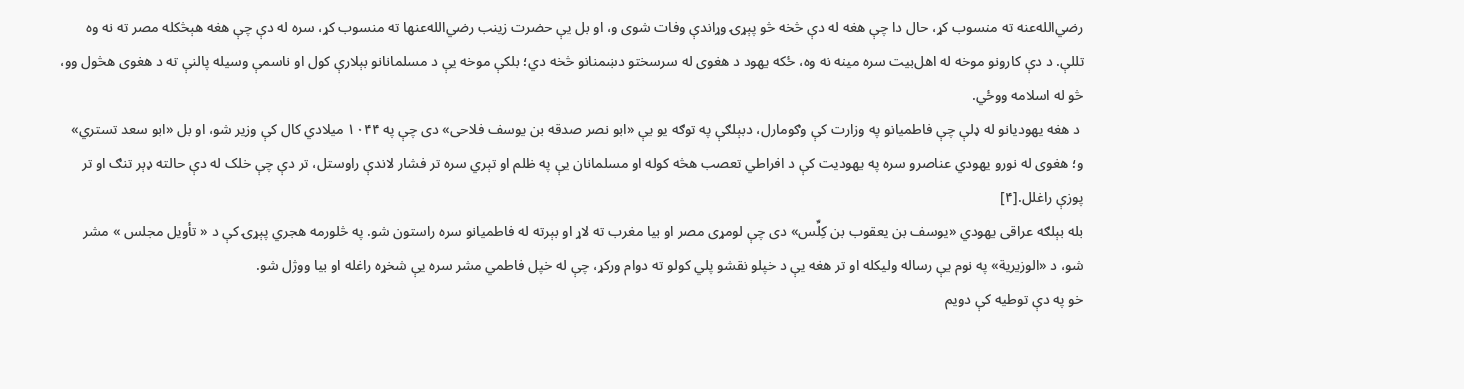رضي‌الله‌عنه ته منسوب کړ، حال دا چې هغه له دې څخه څو پېړۍ وړاندې وفات شوی و، او بل یې حضرت زینب رضي‌الله‌عنها ته منسوب کړ، سره له دې چې هغه هېڅکله مصر ته نه وه تللې. د دې کارونو موخه له اهل‌بیت سره مینه نه وه، ځکه یهود د هغوی له سرسختو دښمنانو څخه دي؛ بلکې موخه یې د مسلمانانو بېلارې کول او ناسمې وسیله پالنې ته د هغوی هڅول وو، څو له اسلامه ووځي.
 د هغه یهودیانو له ډلې چې فاطمیانو په وزارت کې وګومارل، دبېلګې په توګه یو یې «ابو نصر صدقه بن یوسف فلاحی» دی چې په ۱۰۴۴ میلادي کال کې وزیر شو، او بل «ابو سعد تستري» و؛ هغوی له نورو یهودي عناصرو سره په یهودیت کې د افراطي تعصب هڅه کوله او مسلمانان یې په ظلم او تېري سره تر فشار لاندې راوستل، تر دې چې خلک له دې حالته ډېر تنګ او تر پوزې راغلل.[۴]
بله بېلګه عراقی یهودي «یوسف بن یعقوب بن کِلِّس» دی چې لومړی مصر او بیا مغرب ته لاړ او بېرته له فاطمیانو سره راستون شو. په څلورمه هجري پېړۍ کې د « تأویل مجلس » مشر شو، د «الوزیریة» په نوم یې رساله ولیکله او تر هغه یې د خپلو نقشو پلي کولو ته دوام ورکړ، چې له خپل فاطمي مشر سره یې شخړه راغله او بیا ووژل شو.
خو په دې توطیه کې دویم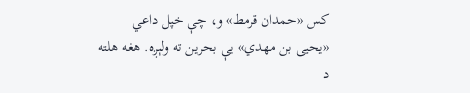کس «حمدان قرمط» و، چې خپل داعي «یحیی بن مهدي» یې بحرین ته ولېږه. هغه هلته د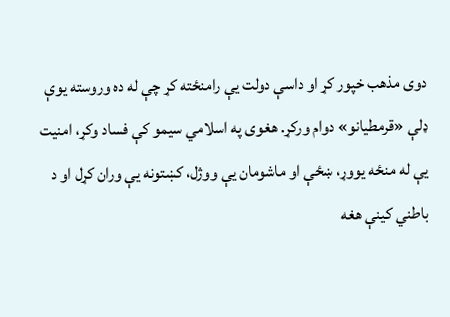دوی مذهب خپور کړ او داسې دولت یې رامنځته کړ چې له ده وروسته یوې ډلې «قرمطیانو» دوام ورکړ. هغوی په اسلامي سیمو کې فساد وکړ، امنیت یې له منځه یووړ، ښځې او ماشومان یې ووژل، کښتونه یې وران کړل او د باطني کینې هغه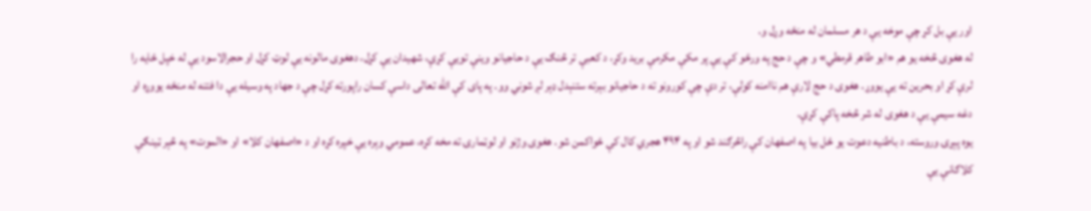اور یې بل کړ چې موخه یې د هر مسلمان له منځه وړل و.
له هغوی څخه یو هم «ابو طاهر قرمطي» و چې د حج په ورځو کې یې پر مکې مکرمې برید وکړ، د کعبې تر څنګ یې د حاجیانو وینې تویې کړې، شهیدان یې کړل، دهغوی مالونه یې لوټ کړل او حجرالاسود یې له خپل ځایه را لرې کړ او بحرین ته یې یووړ. هغوی د حج لارې هم ناامنه کولې، تر دې چې کورونو ته د حاجیانو بېرته ستنېدل ډېر لږ شوني وو. په پای کې الله تعالی داسې کسان راپورته کړل چې د جهاد په وسیله یې دا فتنه له منځه یووړه او دغه سیمې یې د هغوی له شر څخه پاکې کړې.
یوه پېړۍ وروسته، د باطنیه دعوت یو ځل بیا په اصفهان کې راڅرګند شو او په ۴۹۴ هجري کال کې ځواکمن شو. هغوی وژنو او لوټمارۍ ته مخه کړه، عمومي وېره یې خپره کړه او د «اصفهان کلا» او «الموت» په څېر ټینګې کلاګانې یې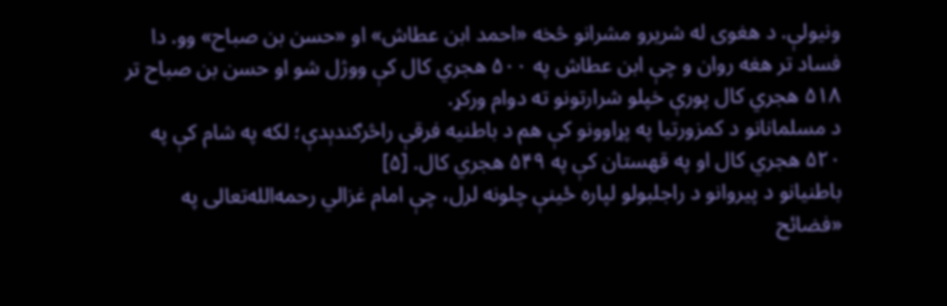ونیولې. د هغوی له شریرو مشرانو څخه «احمد ابن عطاش» او «حسن بن صباح» وو. دا فساد تر هغه روان و چې ابن عطاش په ۵۰۰ هجري کال کې ووژل شو او حسن بن صباح تر ۵۱۸ هجري کال پورې خپلو شرارتونو ته دوام ورکړ.
د مسلمانانو د کمزورتیا په پړاوونو کې هم د باطنیه فرقې راڅرګندېدې؛ لکه په شام کې په ۵۲۰ هجري کال او په قهستان کې په ۵۴۹ هجري کال. [۵]
باطنیانو د پیروانو د راجلبولو لپاره ځینې چلونه لرل، چې امام غزالي رحمه‌الله‌تعالی په «فضائح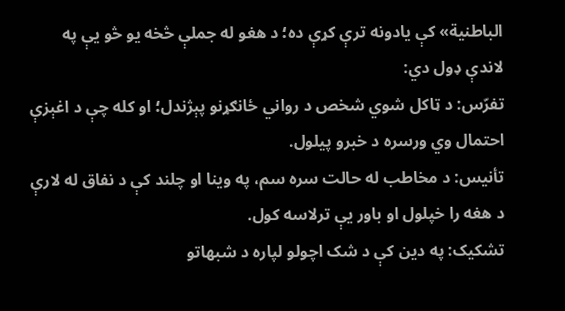الباطنیة» کې یادونه ترې کړې ده؛ د هغو له جملې څخه یو څو یې په لاندې ډول دي:
تفرّس: د ټاکل شوي شخص د رواني ځانګړنو پېژندل؛ او کله چې د اغېزې احتمال وي ورسره د خبرو پیلول.
تأنیس: د مخاطب له حالت سره سم، په وینا او چلند کې د نفاق له لارې د هغه را خپلول او باور یې ترلاسه کول.
تشکیک: په دین کې د شک اچولو لپاره د شبهاتو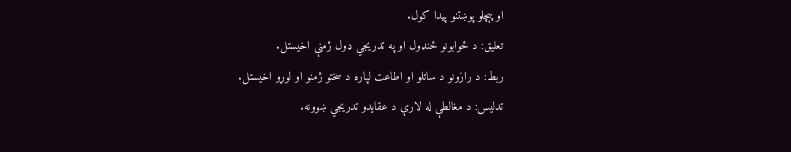او پېچلو پوښتنو پیدا کول.
تعلیق: د ځوابونو ځنډول او په تدریجي ډول ژمنې اخیستل.
ربط: د رازونو د ساتلو او اطاعت لپاره د سختو ژمنو او لوړو اخیستل.
تدلیس: د مغالطې له لارې د عقایدو تدریجي ښوونه.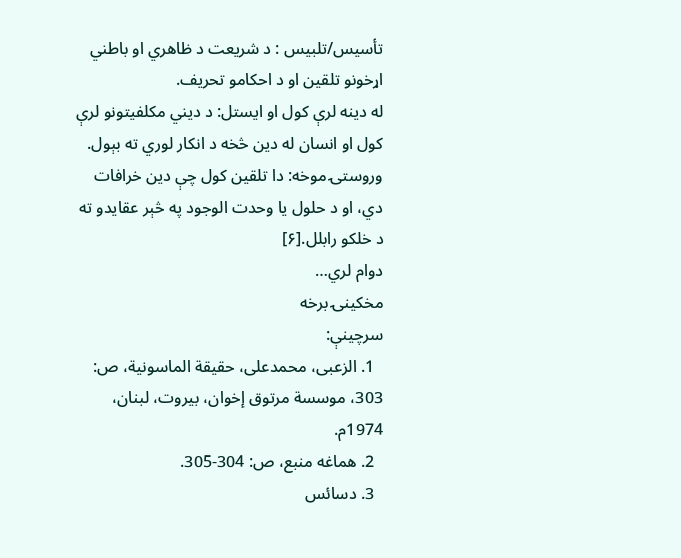تأسیس/تلبیس : د شریعت د ظاهري او باطني اړخونو تلقین او د احکامو تحریف.
له دینه لرې کول او ایستل: د دیني مکلفیتونو لرې کول او انسان له دین څخه د انکار لوري ته بېول.
وروستۍ موخه: دا تلقین کول چې دین خرافات دي، او د حلول یا وحدت الوجود په څېر عقایدو ته د خلکو رابلل.[۶]
دوام لري…
مخکینۍ برخه
سرچینې:
  1. الزعبی، محمدعلی، حقیقة الماسونیة، ص: 303، موسسة مرتوق إخوان، بیروت، لبنان، 1974م.
  2. هماغه منبع، ص: 304-305.
  3. دسائس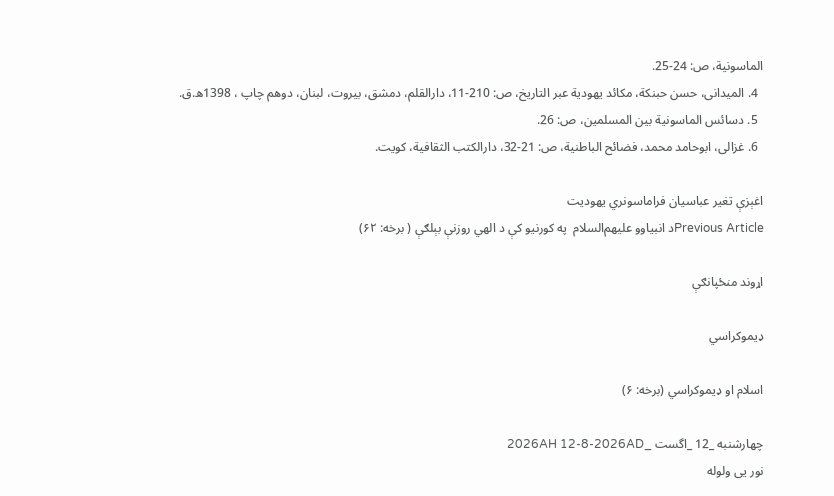الماسونیة، ص: 24-25.
  4. المیدانی، حسن حبنکة، مکائد یهودیة عبر التاریخ، ص: 210-11، دارالقلم، دمشق، بیروت، لبنان، دوهم چاپ ، 1398ه.ق.
  5. دسائس الماسونیة بین المسلمین، ص: 26.
  6. غزالی، ابوحامد محمد، فضائح الباطنیة، ص: 21-32، دارالکتب الثقافیة، کویت.

اغېزې تغیر عباسیان فراماسونري یهودیت
Previous Articleد انبیاوو علیهم‌السلام  په کورنیو کې د الهي روزنې بېلګې ( برخه: ۶۲)

اړوند منځپانګې

ډیموکراسي

اسلام او ډیموکراسي (برخه: ۶)

چهارشنبه _12 _اگست _2026AH 12-8-2026AD
نور یی ولوله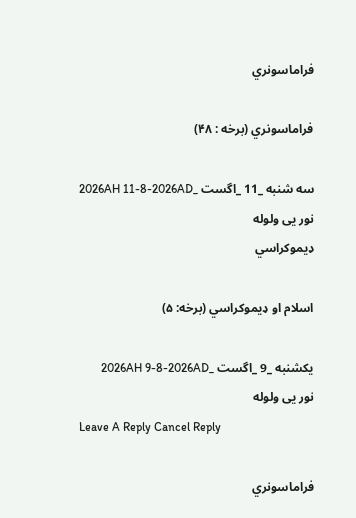فراماسونري

فراماسونري (برخه : ۴۸)

سه شنبه _11 _اگست _2026AH 11-8-2026AD
نور یی ولوله
ډیموکراسي

اسلام او ډیموکراسي (برخه: ۵)

یکشنبه _9 _اگست _2026AH 9-8-2026AD
نور یی ولوله
Leave A Reply Cancel Reply

فراماسونري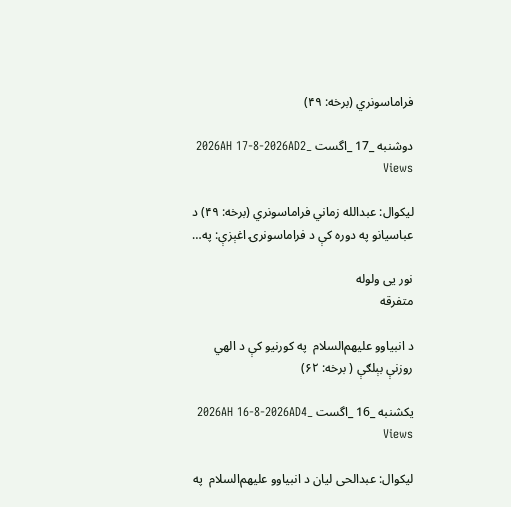فراماسونري (برخه: ۴۹)

دوشنبه _17 _اگست _2026AH 17-8-2026AD2 Views

لیکوال: عبدالله زماني فراماسونري (برخه: ۴۹) د عباسیانو په دوره کې د فراماسونرۍ اغېزې: په…

نور یی ولوله
متفرقه

د انبیاوو علیهم‌السلام  په کورنیو کې د الهي روزنې بېلګې ( برخه: ۶۲)

یکشنبه _16 _اگست _2026AH 16-8-2026AD4 Views

لیکوال: عبدالحی لیان د انبیاوو علیهم‌السلام  په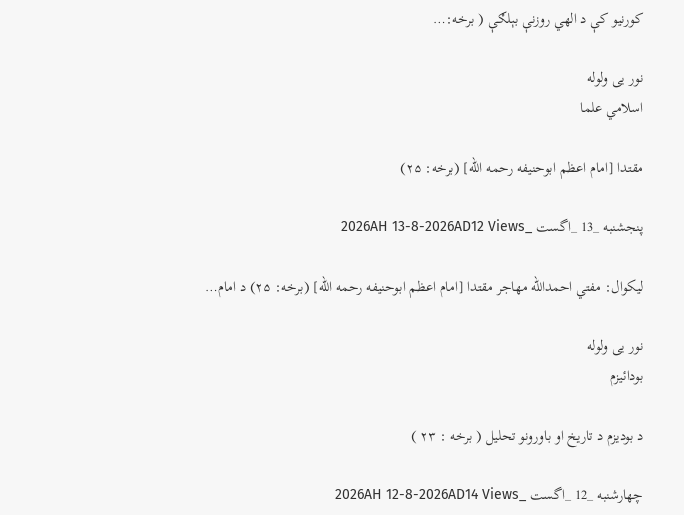کورنیو کې د الهي روزنې بېلګې ( برخه:…

نور یی ولوله
اسلامي علما

مقتدا [امام اعظم ابوحنیفه رحمه الله] (برخه: ۲۵)

پنجشنبه _13 _اگست _2026AH 13-8-2026AD12 Views

لیکوال: مفتي احمدالله مهاجر مقتدا [امام اعظم ابوحنیفه رحمه الله] (برخه: ۲۵) د امام…

نور یی ولوله
بودائیزم

د بودیزم د تاریخ او باورونو تحلیل ( برخه : ۲۳ )

چهارشنبه _12 _اگست _2026AH 12-8-2026AD14 Views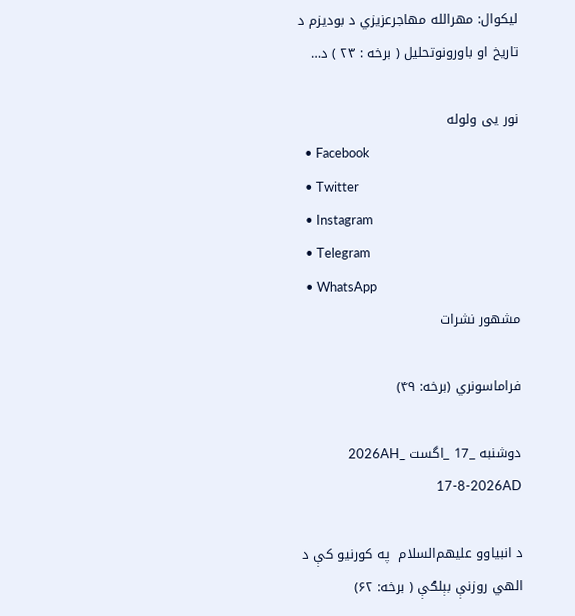لیکوال: مهرالله مهاجرعزیزي د بودیزم د تاریخ او باورونوتحلیل ( برخه : ۲۳ ) د…

نور یی ولوله
  • Facebook
  • Twitter
  • Instagram
  • Telegram
  • WhatsApp
مشهور نشرات

فراماسونري (برخه: ۴۹)

دوشنبه _17 _اگست _2026AH 17-8-2026AD

د انبیاوو علیهم‌السلام  په کورنیو کې د الهي روزنې بېلګې ( برخه: ۶۲)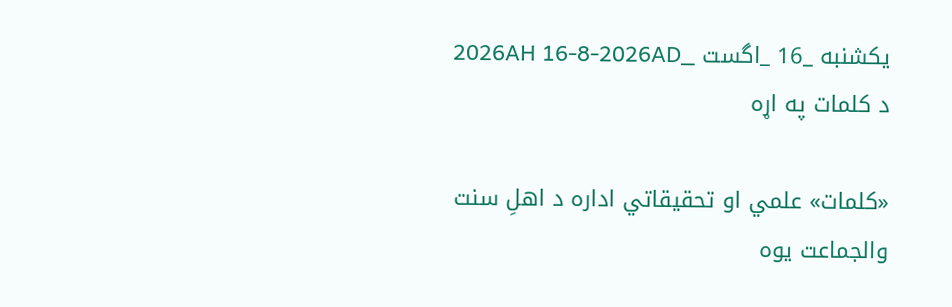یکشنبه _16 _اگست _2026AH 16-8-2026AD
د کلمات په اړه

«کلمات» علمي او تحقیقاتي اداره د اهلِ سنت والجماعت یوه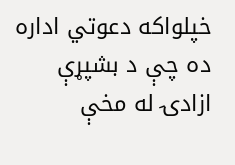خپلواکه دعوتي اداره ده چې د بشپړې ازادۍ له مخې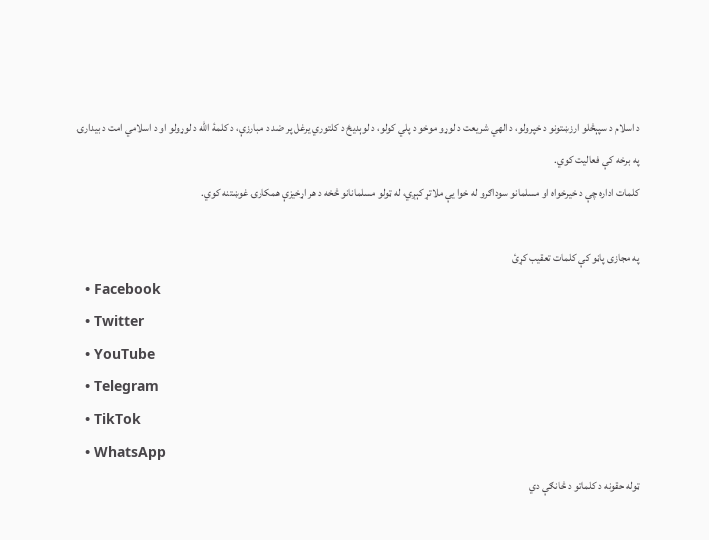د اسلام د سپېڅلو ارزښتونو د خپرولو، د الهي شریعت د لوړو موخو د پلي کولو، د لوېدیځ د کلتوري یرغل پر ضد د مبارزې، د کلمۀ الله د لوړولو او د اسلامي امت د بیدارۍ په برخه کې فعالیت کوي.
کلمات اداره چې د خیرخواه او مسلمانو سوداګرو له خوا یې ملاتړ کېږي، له ټولو مسلمانانو څخه د هر اړخیزې همکارۍ غوښتنه کوي.

په مجازی پاڼو کې کلمات تعقیب کړئ
  • Facebook
  • Twitter
  • YouTube
  • Telegram
  • TikTok
  • WhatsApp
ټوله حقونه د کلماتو د څانګې دي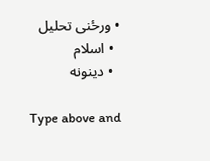• ورځنی تحلیل
  • اسلام
  • دینونه

Type above and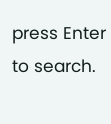press Enter to search.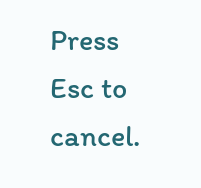Press Esc to cancel.